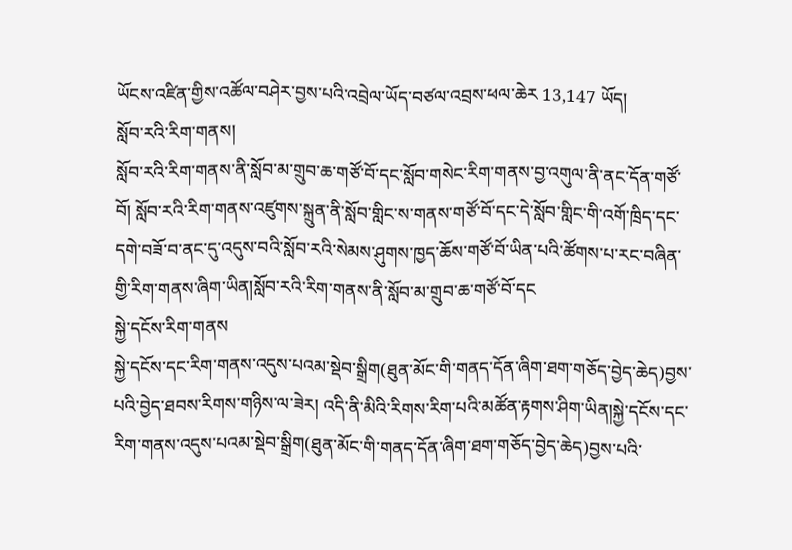ཡོངས་འཛིན་གྱིས་འཚོལ་བཤེར་བྱས་པའི་འབྲེལ་ཡོད་བཙལ་འབྲས་ཕལ་ཆེར 13,147 ཡོད།
སློབ་རའི་རིག་གནས།
སློབ་རའི་རིག་གནས་ནི་སློབ་མ་གྲུབ་ཆ་གཙོ་བོ་དང་སློབ་གསེང་རིག་གནས་བྱ་འགུལ་ནི་ནང་དོན་གཙོ་བོ། སློབ་རའི་རིག་གནས་འཛུགས་སྐྲུན་ནི་སློབ་གླིང་ས་གནས་གཙོ་བོ་དང་དེ་སློབ་གླིང་གི་འགོ་ཁྲིད་དང་དགེ་བཟོ་བ་ནང་དུ་འདུས་བའི་སློབ་རའི་སེམས་ཤུགས་ཁྱད་ཆོས་གཙོ་བོ་ཡིན་པའི་ཚོགས་པ་རང་བཞིན་གྱི་རིག་གནས་ཞིག་ཡིན།སློབ་རའི་རིག་གནས་ནི་སློབ་མ་གྲུབ་ཆ་གཙོ་བོ་དང
སྐྱེ་དངོས་རིག་གནས
སྐྱེ་དངོས་དང་རིག་གནས་འདུས་པའམ་སྡེབ་སྒྲིག(ཐུན་མོང་གི་གནད་དོན་ཞིག་ཐག་གཅོད་བྱེད་ཆེད)བྱས་པའི་བྱེད་ཐབས་རིགས་གཉིས་ལ་ཟེར། འདི་ནི་མིའི་རིགས་རིག་པའི་མཚོན་རྟགས་ཤིག་ཡིན།སྐྱེ་དངོས་དང་རིག་གནས་འདུས་པའམ་སྡེབ་སྒྲིག(ཐུན་མོང་གི་གནད་དོན་ཞིག་ཐག་གཅོད་བྱེད་ཆེད)བྱས་པའི་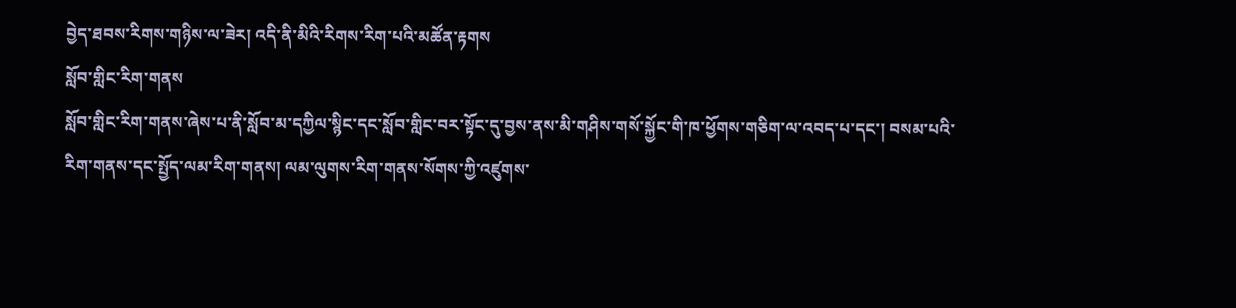བྱེད་ཐབས་རིགས་གཉིས་ལ་ཟེར། འདི་ནི་མིའི་རིགས་རིག་པའི་མཚོན་རྟགས
སློབ་གླིང་རིག་གནས
སློབ་གླིང་རིག་གནས་ཞེས་པ་ནི་སློབ་མ་དཀྱིལ་སྙིང་དང་སློབ་གླིང་བར་སྟོང་དུ་བྱས་ནས་མི་གཤིས་གསོ་སྐྱོང་གི་ཁ་ཕྱོགས་གཅིག་ལ་འབད་པ་དང་། བསམ་པའི་རིག་གནས་དང་སྤྱོད་ལམ་རིག་གནས། ལམ་ལུགས་རིག་གནས་སོགས་ཀྱི་འཛུགས་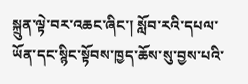སྐྲུན་ལྟེ་བར་འཆང་ཞིང་། སློབ་རའི་དཔལ་ཡོན་དང་སྙིང་སྟོབས་ཁྱད་ཆོས་སུ་བྱས་པའི་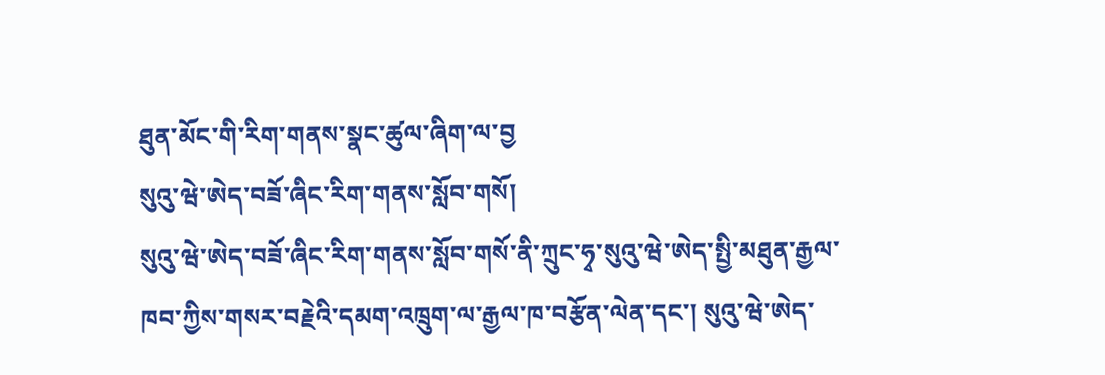ཐུན་མོང་གི་རིག་གནས་སྣང་ཚུལ་ཞིག་ལ་བྱ
སུའུ་ཝེ་ཨེད་བཟོ་ཞིང་རིག་གནས་སློབ་གསོ།
སུའུ་ཝེ་ཨེད་བཟོ་ཞིང་རིག་གནས་སློབ་གསོ་ནི་ཀྲུང་ཧྭ་སུའུ་ཝེ་ཨེད་སྤྱི་མཐུན་རྒྱལ་ཁབ་ཀྱིས་གསར་བརྗེའི་དམག་འཁྲུག་ལ་རྒྱལ་ཁ་བརྩོན་ལེན་དང་། སུའུ་ཝེ་ཨེད་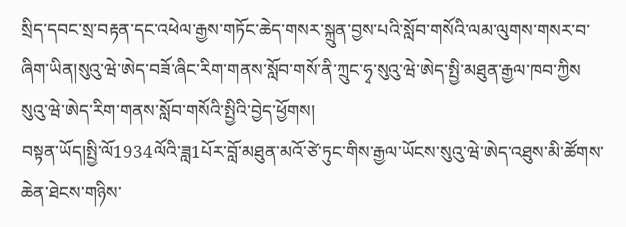སྲིད་དབང་སྲ་བརྟན་དང་འཕེལ་རྒྱས་གཏོང་ཆེད་གསར་སྐྲུན་བྱས་པའི་སློབ་གསོའི་ལམ་ལུགས་གསར་བ་ཞིག་ཡིན།སུའུ་ཝེ་ཨེད་བཟོ་ཞིང་རིག་གནས་སློབ་གསོ་ནི་ཀྲུང་ཧྭ་སུའུ་ཝེ་ཨེད་སྤྱི་མཐུན་རྒྱལ་ཁབ་ཀྱིས
སུའུ་ཝེ་ཨེད་རིག་གནས་སློབ་གསོའི་སྤྱིའི་བྱེད་ཕྱོགས།
བསྟན་ཡོད།སྤྱི་ལོ1934ལོའི་ཟླ1པོར་བློ་མཐུན་མའོ་ཙེ་ཏུང་གིས་རྒྱལ་ཡོངས་སུའུ་ཝེ་ཨེད་འཐུས་མི་ཚོགས་ཆེན་ཐེངས་གཉིས་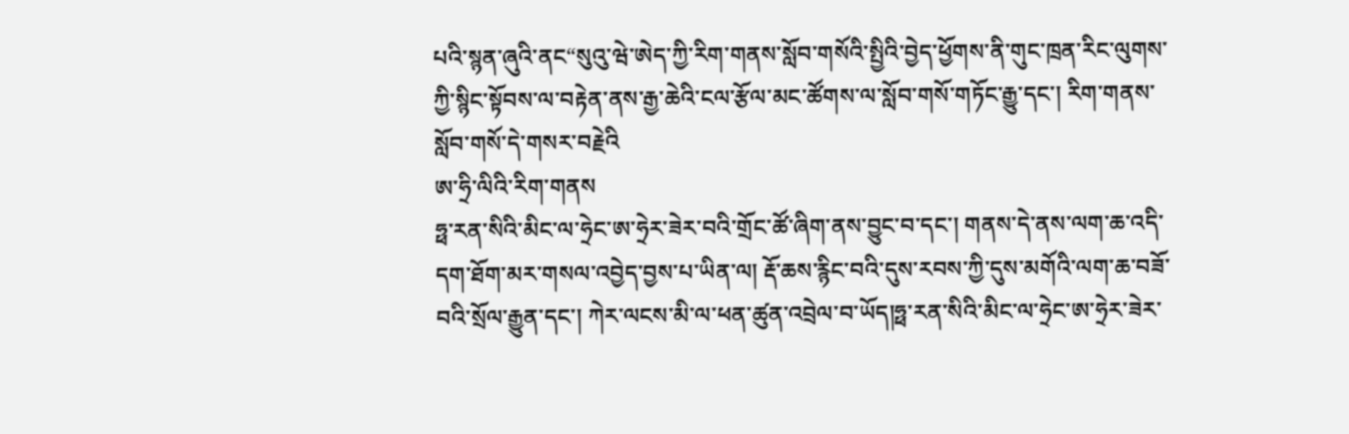པའི་སྙན་ཞུའི་ནང“སུའུ་ཝེ་ཨེད་ཀྱི་རིག་གནས་སློབ་གསོའི་སྤྱིའི་བྱེད་ཕྱོགས་ནི་གུང་ཁྲན་རིང་ལུགས་ཀྱི་སྙིང་སྟོབས་ལ་བརྟེན་ནས་རྒྱ་ཆེའི་ངལ་རྩོལ་མང་ཚོགས་ལ་སློབ་གསོ་གཏོང་རྒྱུ་དང་། རིག་གནས་སློབ་གསོ་དེ་གསར་བརྗེའི
ཨ་ཧྲི་ལིའི་རིག་གནས
ཧྥ་རན་སིའི་མིང་ལ་ཧྲེང་ཨ་ཧྲེར་ཟེར་བའི་གྲོང་ཚོ་ཞིག་ནས་བྱུང་བ་དང་། གནས་དེ་ནས་ལག་ཆ་འདི་དག་ཐོག་མར་གསལ་འབྱེད་བྱས་པ་ཡིན་ལ། རྡོ་ཆས་རྙིང་བའི་དུས་རབས་ཀྱི་དུས་མགོའི་ལག་ཆ་བཟོ་བའི་སྲོལ་རྒྱུན་དང་། ཀེར་ལངས་མི་ལ་ཕན་ཚུན་འབྲེལ་བ་ཡོད།ཧྥ་རན་སིའི་མིང་ལ་ཧྲེང་ཨ་ཧྲེར་ཟེར་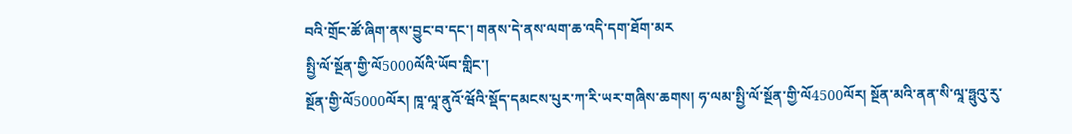བའི་གྲོང་ཚོ་ཞིག་ནས་བྱུང་བ་དང་། གནས་དེ་ནས་ལག་ཆ་འདི་དག་ཐོག་མར
སྤྱི་ལོ་སྔོན་གྱི་ལོ5000ལོའི་ཡོབ་གླིང་།
སྔོན་གྱི་ལོ5000ལོར། ཁཱ་ལཱ་ནུའོ་ཝོའི་སྡོད་དམངས་པུར་ཀ་རི་ཡར་གཞིས་ཆགས། ཧ་ལམ་སྤྱི་ལོ་སྔོན་གྱི་ལོ4500ལོར། སྔོན་མའི་ནན་སི་ལཱ་ཧྥུའུ་རུ་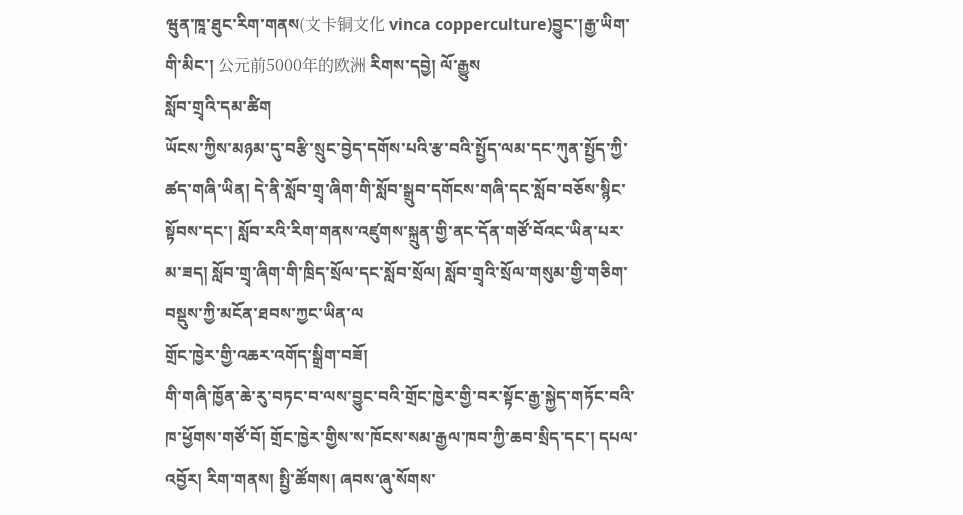ཝུན་ཁཱ་ཐུང་རིག་གནས(文卡铜文化 vinca copperculture)བྱུང་།རྒྱ་ཡིག་གི་མིང་། 公元前5000年的欧洲 རིགས་དབྱེ། ལོ་རྒྱུས
སློབ་གྲྭའི་དམ་ཚིག
ཡོངས་ཀྱིས་མཉམ་དུ་བརྩི་སྲུང་བྱེད་དགོས་པའི་རྩ་བའི་སྤྱོད་ལམ་དང་ཀུན་སྤྱོད་ཀྱི་ཚད་གཞི་ཡིན། དེ་ནི་སློབ་གྲྭ་ཞིག་གི་སློབ་སྒྲུབ་དགོངས་གཞི་དང་སློབ་བཅོས་སྙིང་སྟོབས་དང་། སློབ་རའི་རིག་གནས་འཛུགས་སྐྲུན་གྱི་ནང་དོན་གཙོ་བོའང་ཡིན་པར་མ་ཟད། སློབ་གྲྭ་ཞིག་གི་ཁྲིད་སྲོལ་དང་སློབ་སྲོལ། སློབ་གྲྭའི་སྲོལ་གསུམ་གྱི་གཅིག་བསྡུས་ཀྱི་མངོན་ཐབས་ཀྱང་ཡིན་ལ
གྲོང་ཁྱེར་གྱི་འཆར་འགོད་སྒྲིག་བཟོ།
གི་གཞི་ཁྱོན་ཆེ་རུ་བཏང་བ་ལས་བྱུང་བའི་གྲོང་ཁྱེར་གྱི་བར་སྟོང་རྒྱ་སྐྱེད་གཏོང་བའི་ཁ་ཕྱོགས་གཙོ་བོ། གྲོང་ཁྱེར་གྱིས་ས་ཁོངས་སམ་རྒྱལ་ཁབ་ཀྱི་ཆབ་སྲིད་དང་། དཔལ་འབྱོར། རིག་གནས། སྤྱི་ཚོགས། ཞབས་ཞུ་སོགས་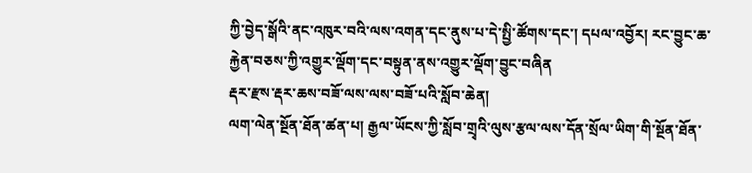ཀྱི་བྱེད་སྒོའི་ནང་འཁུར་བའི་ལས་འགན་དང་ནུས་པ་དེ་སྤྱི་ཚོགས་དང་། དཔལ་འབྱོར། རང་བྱུང་ཆ་རྐྱེན་བཅས་ཀྱི་འགྱུར་ལྡོག་དང་བསྟུན་ནས་འགྱུར་ལྡོག་བྱུང་བཞིན
རྡར་རྫས་རྡར་ཆས་བཟོ་ལས་ལས་བཟོ་པའི་སློབ་ཆེན།
ལག་ལེན་སྔོན་ཐོན་ཚན་པ། རྒྱལ་ཡོངས་ཀྱི་སློབ་གྲྭའི་ལུས་རྩལ་ལས་དོན་སྲོལ་ཡིག་གི་སྔོན་ཐོན་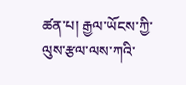ཚན་པ། རྒྱལ་ཡོངས་ཀྱི་ལུས་རྩལ་ལས་ཀའི་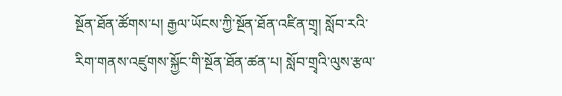སྔོན་ཐོན་ཚོགས་པ། རྒྱལ་ཡོངས་ཀྱི་སྔོན་ཐོན་འཛིན་གྲྭ། སློབ་རའི་རིག་གནས་འཛུགས་སྐྱོང་གི་སྔོན་ཐོན་ཚན་པ། སློབ་གྲྭའི་ལུས་རྩལ་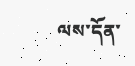ལས་དོན་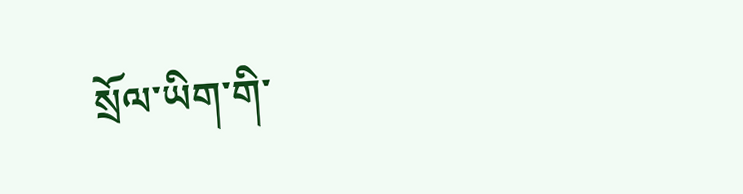སྲོལ་ཡིག་གི་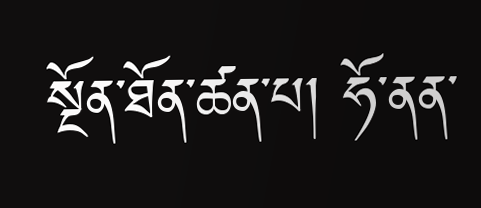སྔོན་ཐོན་ཚན་པ། ཧོ་ནན་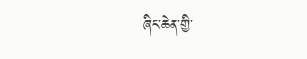ཞིང་ཆེན་གྱི་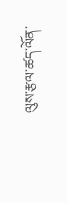ལུས་རྩལ་ཚད་ལོན་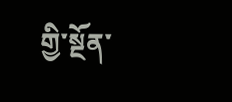གྱི་སྔོན་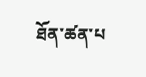ཐོན་ཚན་པ